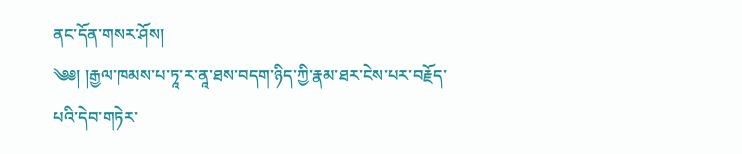ནང་དོན་གསར་ཤོས།
༄༅། །རྒྱལ་ཁམས་པ་ཏཱ་ར་ནཱ་ཐས་བདག་ཉིད་ཀྱི་རྣམ་ཐར་ངེས་པར་བརྗོད་པའི་དེབ་གཏེར་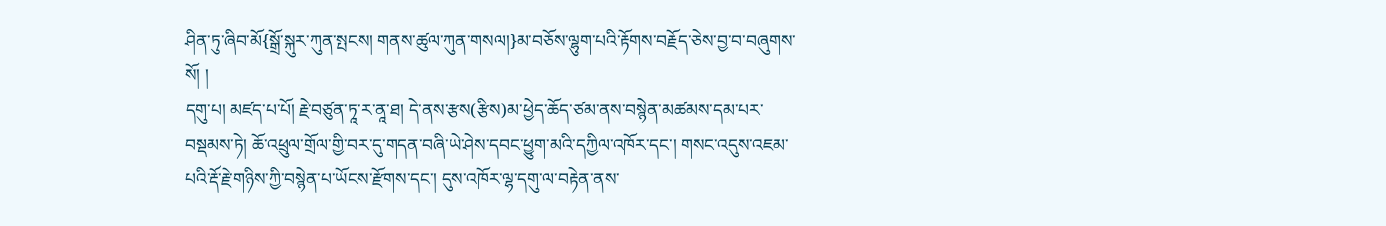ཤིན་ཏུ་ཞིབ་མོ{སྒྲོ་སྐུར་ཀུན་སྤངས། གནས་ཚུལ་ཀུན་གསལ།}མ་བཅོས་ལྷུག་པའི་རྟོགས་བརྗོད་ཅེས་བྱ་བ་བཞུགས་སོ། །
དགུ་པ། མཛད་པ་པོ། རྗེ་བཙུན་ཏཱ་ར་ནཱ་ཐ། དེ་ནས་རྩས(རྩིས)མ་ཕྱེད་ཆོད་ཙམ་ནས་བསྙེན་མཚམས་དམ་པར་བསྡམས་ཏེ། ཆོ་འཕྲུལ་གྲོལ་གྱི་བར་དུ་གདན་བཞི་ཡེ་ཤེས་དབང་ཕྱུག་མའི་དཀྱིལ་འཁོར་དང་། གསང་འདུས་འཇམ་པའི་རྡོ་རྗེ་གཉིས་ཀྱི་བསྙེན་པ་ཡོངས་རྫོགས་དང་། དུས་འཁོར་ལྷ་དགུ་ལ་བརྟེན་ནས་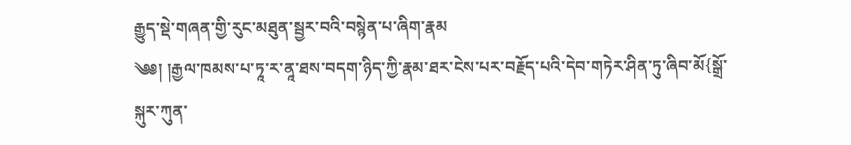རྒྱུད་སྡེ་གཞན་གྱི་རུང་མཐུན་སྦྱར་བའི་བསྙེན་པ་ཞིག་རྣམ
༄༅། །རྒྱལ་ཁམས་པ་ཏཱ་ར་ནཱ་ཐས་བདག་ཉིད་ཀྱི་རྣམ་ཐར་ངེས་པར་བརྗོད་པའི་དེབ་གཏེར་ཤིན་ཏུ་ཞིབ་མོ{སྒྲོ་སྐུར་ཀུན་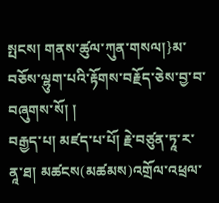སྤངས། གནས་ཚུལ་ཀུན་གསལ།}མ་བཅོས་ལྷུག་པའི་རྟོགས་བརྗོད་ཅེས་བྱ་བ་བཞུགས་སོ། །
བརྒྱད་པ། མཛད་པ་པོ། རྗེ་བཙུན་ཏཱ་ར་ནཱ་ཐ། མཚངས(མཚམས)འགྲོལ་འཕྲལ་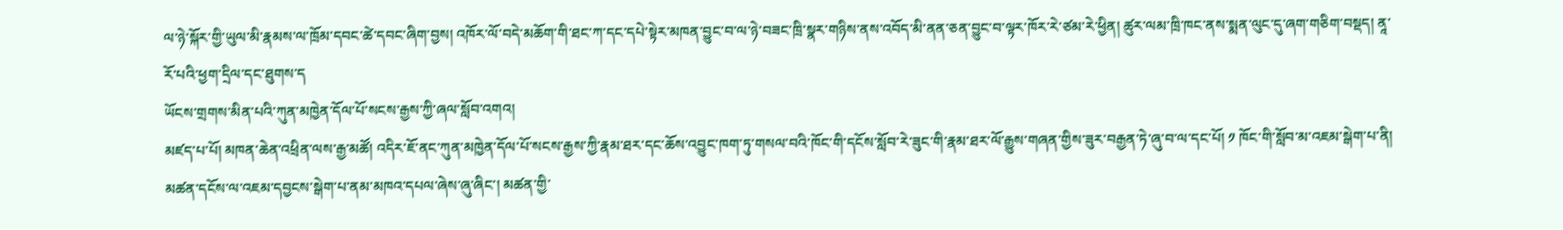ལ་ཉེ་སྐོར་གྱི་ཡུལ་མི་རྣམས་ལ་ཁྲོམ་དབང་ཚེ་དབང་ཞིག་བྱས། འཁོར་ལོ་བདེ་མཆོག་གི་ཐང་ཀ་དང་དཔེ་སྟེར་མཁན་བྱུང་བ་ལ་ཉེ་བཟང་ཁྲི་སྣར་གཉིས་ནས་འབོད་མི་ནན་ཅན་བྱུང་བ་ལྟར་ཁོར་རེ་ཙམ་རེ་ཕྱིན། ཚུར་ལམ་ཁྲི་ཁང་ནས་སྨན་ལུང་དུ་ཞག་གཅིག་བསྡད། ནཱ་རོ་པའི་ཕྱག་དྲིལ་དང་ཐུགས་ད
ཡོངས་གྲགས་མིན་པའི་ཀུན་མཁྱེན་དོལ་པོ་སངས་རྒྱས་ཀྱི་ཞལ་སློབ་འགའ།
མཛད་པ་པོ། མཁན་ཆེན་འཕྲིན་ལས་རྒྱ་མཚོ། འདིར་ཇོ་ནང་ཀུན་མཁྱེན་དོལ་པོ་སངས་རྒྱས་ཀྱི་རྣམ་ཐར་དང་ཆོས་འབྱུང་ཁག་ཏུ་གསལ་བའི་ཁོང་གི་དངོས་སློབ་རེ་ཟུང་གི་རྣམ་ཐར་ལོ་རྒྱུས་གཞན་གྱིས་ཟུར་བརྒྱན་ཏེ་ཞུ་བ་ལ་དང་པོ། ༡ ཁོང་གི་སློབ་མ་འཇམ་སྒེག་པ་ནི། མཚན་དངོས་ལ་འཇམ་དབྱངས་སྒེག་པ་ནམ་མཁའ་དཔལ་ཞེས་ཞུ་ཞིང་། མཚན་གྱི་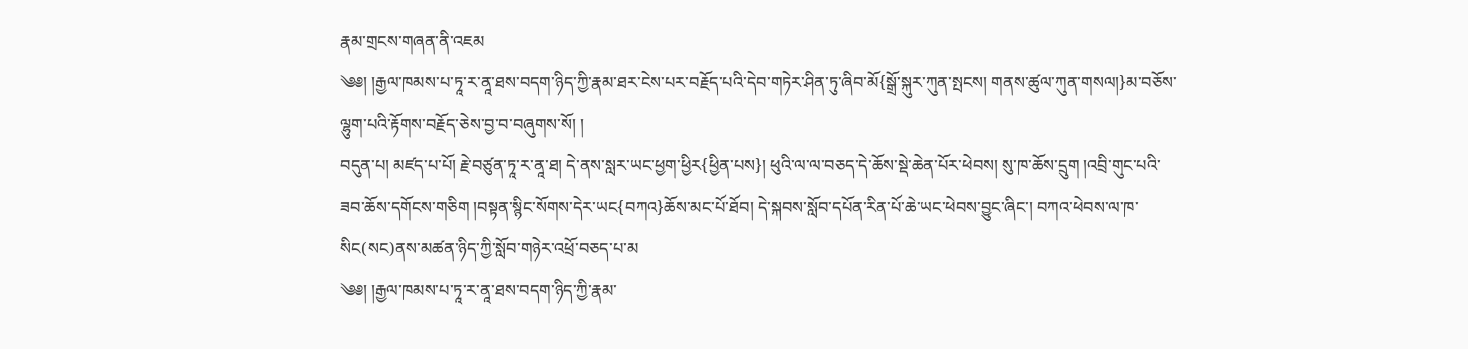རྣམ་གྲངས་གཞན་ནི་འཇམ
༄༅། །རྒྱལ་ཁམས་པ་ཏཱ་ར་ནཱ་ཐས་བདག་ཉིད་ཀྱི་རྣམ་ཐར་ངེས་པར་བརྗོད་པའི་དེབ་གཏེར་ཤིན་ཏུ་ཞིབ་མོ{སྒྲོ་སྐུར་ཀུན་སྤངས། གནས་ཚུལ་ཀུན་གསལ།}མ་བཅོས་ལྷུག་པའི་རྟོགས་བརྗོད་ཅེས་བྱ་བ་བཞུགས་སོ། །
བདུན་པ། མཛད་པ་པོ། རྗེ་བཙུན་ཏཱ་ར་ནཱ་ཐ། དེ་ནས་སླར་ཡང་ཕྱག་ཕྱིར{ཕྱིན་པས}། ཕུའི་ལ་ལ་བཅད་དེ་ཆོས་སྡེ་ཆེན་པོར་ཕེབས། སུ་ཁ་ཆོས་དྲུག །འབྲི་གུང་པའི་ཟབ་ཆོས་དགོངས་གཅིག །བསྟན་སྙིང་སོགས་དེར་ཡང{བཀའ}ཆོས་མང་པོ་ཐོབ། དེ་སྐབས་སློབ་དཔོན་རིན་པོ་ཆེ་ཡང་ཕེབས་བྱུང་ཞིང་། བཀའ་ཕེབས་ལ་ཁ་སིང(སང)ནས་མཚན་ཉིད་ཀྱི་སློབ་གཉེར་འཕྲོ་བཅད་པ་མ
༄༅། །རྒྱལ་ཁམས་པ་ཏཱ་ར་ནཱ་ཐས་བདག་ཉིད་ཀྱི་རྣམ་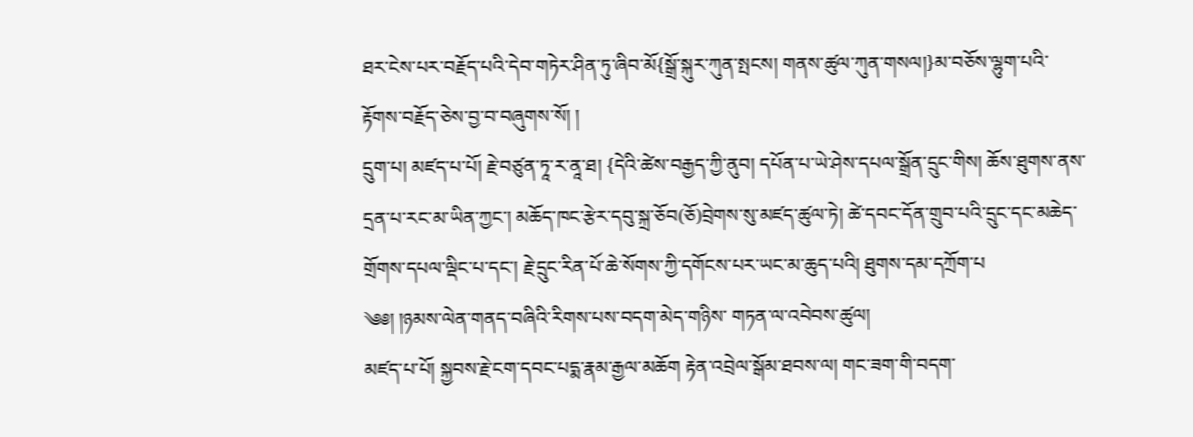ཐར་ངེས་པར་བརྗོད་པའི་དེབ་གཏེར་ཤིན་ཏུ་ཞིབ་མོ{སྒྲོ་སྐུར་ཀུན་སྤངས། གནས་ཚུལ་ཀུན་གསལ།}མ་བཅོས་ལྷུག་པའི་རྟོགས་བརྗོད་ཅེས་བྱ་བ་བཞུགས་སོ། །
དྲུག་པ། མཛད་པ་པོ། རྗེ་བཙུན་ཏཱ་ར་ནཱ་ཐ། {དེའི་ཚེས་བརྒྱད་ཀྱི་ནུབ། དཔོན་པ་ཡེ་ཤེས་དཔལ་སྒྲོན་དྲུང་གིས། ཆོས་ཐུགས་ནས་དྲན་པ་རང་མ་ཡིན་ཀྱང་། མཆོད་ཁང་རྩེར་དབུ་སྐྲ་ཅོབ(ཅོ)བྲེགས་སུ་མཛད་ཚུལ་ཏེ། ཚེ་དབང་དོན་གྲུབ་པའི་དྲུང་དང་མཆེད་གྲོགས་དཔལ་ལྡིང་པ་དང་། རྗེ་དྲུང་རིན་པོ་ཆེ་སོགས་ཀྱི་དགོངས་པར་ཡང་མ་ཆུད་པའི། ཐུགས་དམ་དཀྲོག་པ
༄༅། །ཉམས་ལེན་གནད་བཞིའི་རིགས་པས་བདག་མེད་གཉིས་ གཏན་ལ་འབེབས་ཚུལ།
མཛད་པ་པོ། སྐྱབས་རྗེ་ངག་དབང་པདྨ་རྣམ་རྒྱལ་མཆོག རྟེན་འབྲེལ་སྒོམ་ཐབས་ལ། གང་ཟག་གི་བདག་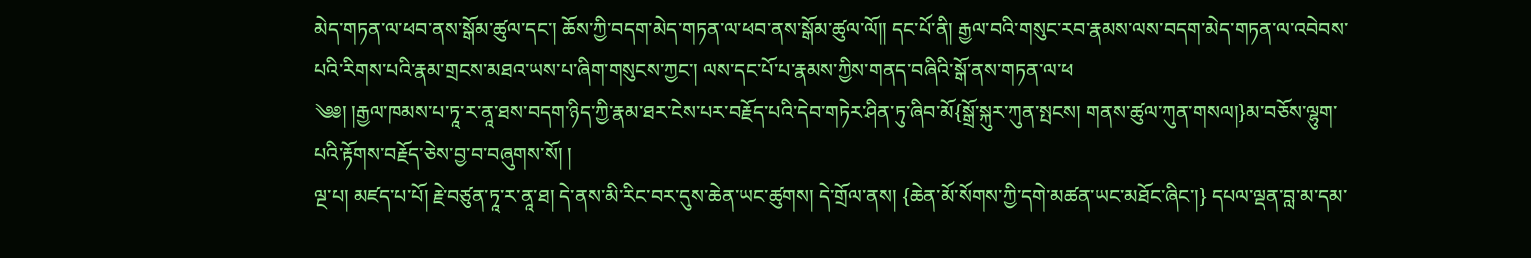མེད་གཏན་ལ་ཕབ་ནས་སྒོམ་ཚུལ་དང་། ཆོས་ཀྱི་བདག་མེད་གཏན་ལ་ཕབ་ནས་སྒོམ་ཚུལ་ལོ།། དང་པོ་ནི། རྒྱལ་བའི་གསུང་རབ་རྣམས་ལས་བདག་མེད་གཏན་ལ་འབེབས་པའི་རིགས་པའི་རྣམ་གྲངས་མཐའ་ཡས་པ་ཞིག་གསུངས་ཀྱང་། ལས་དང་པོ་པ་རྣམས་ཀྱིས་གནད་བཞིའི་སྒོ་ནས་གཏན་ལ་ཕ
༄༅། །རྒྱལ་ཁམས་པ་ཏཱ་ར་ནཱ་ཐས་བདག་ཉིད་ཀྱི་རྣམ་ཐར་ངེས་པར་བརྗོད་པའི་དེབ་གཏེར་ཤིན་ཏུ་ཞིབ་མོ{སྒྲོ་སྐུར་ཀུན་སྤངས། གནས་ཚུལ་ཀུན་གསལ།}མ་བཅོས་ལྷུག་པའི་རྟོགས་བརྗོད་ཅེས་བྱ་བ་བཞུགས་སོ། །
ལྔ་པ། མཛད་པ་པོ། རྗེ་བཙུན་ཏཱ་ར་ནཱ་ཐ། དེ་ནས་མི་རིང་བར་དུས་ཆེན་ཡང་ཚུགས། དེ་གྲོལ་ནས། {ཆེན་མོ་སོགས་ཀྱི་དགེ་མཚན་ཡང་མཐོང་ཞིང་།} དཔལ་ལྡན་བླ་མ་དམ་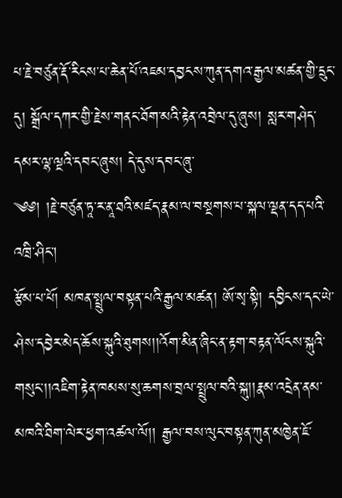པ་རྗེ་བཙུན་རྡོ་རིངས་པ་ཆེན་པོ་འཇམ་དབྱངས་ཀུན་དགའ་རྒྱལ་མཚན་གྱི་དྲུང་དུ། སྒྲོལ་དཀར་གྱི་རྗེས་གནང་ཐོག་མའི་རྟེན་འབྲེལ་དུ་ཞུས། སླར་གཤེད་དམར་ལྷ་ལྔའི་དབང་ཞུས། དེ་དུས་དབང་ཞུ་
༄༅། །རྗེ་བཙུན་ཏཱ་ར་ནཱ་ཐའི་མཛད་རྣམ་ལ་བསྔགས་པ་སྐལ་ལྡན་དད་པའི་འཁྲི་ཤིང་།
རྩོམ་པ་པོ། མཁན་སྤྲུལ་བསྟན་པའི་རྒྱལ་མཚན། ཨོ་སྭ་སྟི། དབྱིངས་དང་ཡེ་ཤེས་དབྱེར་མེད་ཆོས་སྐུའི་ཐུགས།།འོག་མིན་ཞིང་ན་རྟག་བརྟན་ལོངས་སྐུའི་གསུང་།།འཇིག་རྟེན་ཁམས་སུ་ཆགས་བྲལ་སྤྲུལ་བའི་སྐུ།།རྣམ་འདྲེན་ནམ་མཁའི་ཐིག་ལེར་ཕྱག་འཚལ་ལོ།། རྒྱལ་བས་ལུང་བསྟན་ཀུན་མཁྱེན་ཇོ་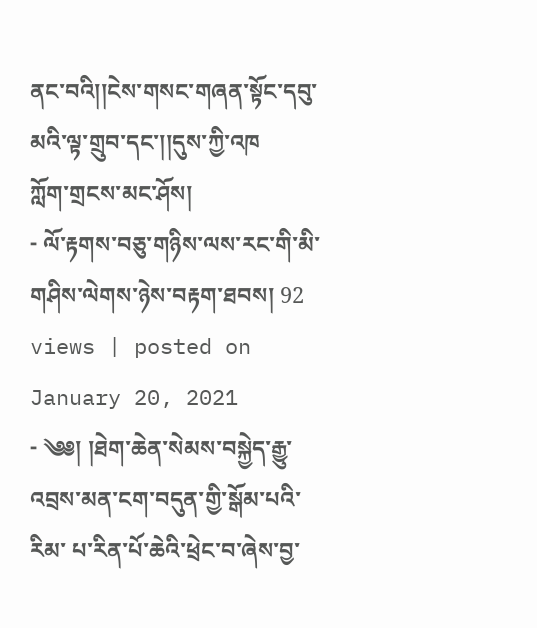ནང་བའི།།ངེས་གསང་གཞན་སྟོང་དབུ་མའི་ལྟ་གྲུབ་དང་།།དུས་ཀྱི་འཁ
ཀློག་གྲངས་མང་ཤོས།
- ལོ་རྟགས་བཅུ་གཉིས་ལས་རང་གི་མི་གཤིས་ལེགས་ཉེས་བརྟག་ཐབས། 92 views | posted on January 20, 2021
- ༄༅། །ཐེག་ཆེན་སེམས་བསྐྱེད་རྒྱུ་འབྲས་མན་ངག་བདུན་གྱི་སྒོམ་པའི་རིམ་ པ་རིན་པོ་ཆེའི་ཕྲེང་བ་ཞེས་བྱ་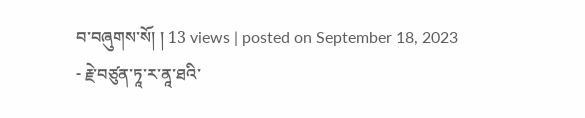བ་བཞུགས་སོ། ། 13 views | posted on September 18, 2023
- རྗེ་བཙུན་ཏཱ་ར་ནཱ་ཐའི་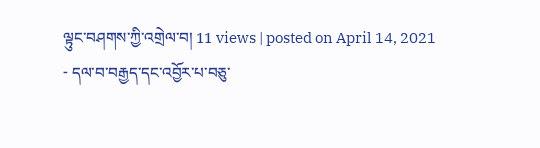ལྟུང་བཤགས་ཀྱི་འགྲེལ་བ། 11 views | posted on April 14, 2021
- དལ་བ་བརྒྱད་དང་འབྱོར་པ་བཅུ་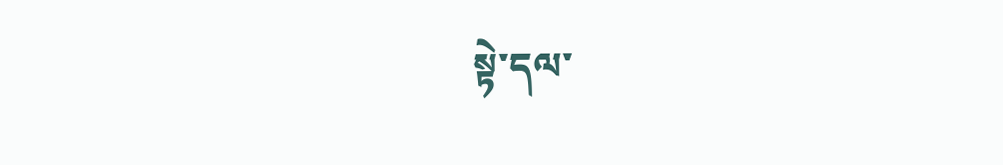སྟེ་དལ་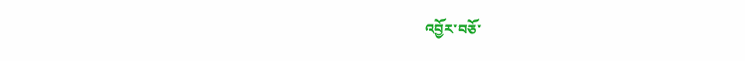འབྱོར་བཅོ་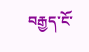བརྒྱད་ངོ་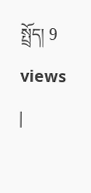སྤྲོད། 9 views |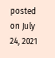posted on July 24, 2021